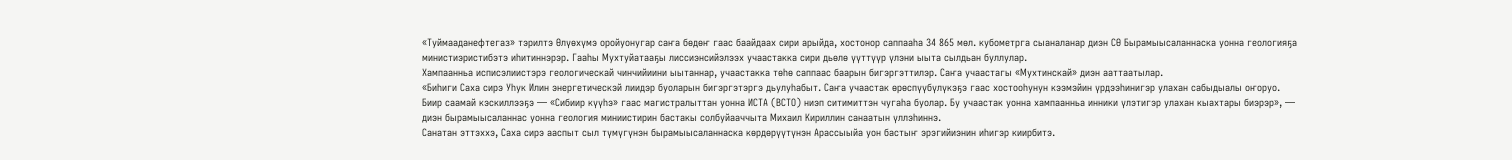«Туймааданефтегаз» тэрилтэ Өлүөхүмэ оройуонугар саҥа бөдөҥ гаас баайдаах сири арыйда, хостонор саппааһа 34 865 мөл. кубометрга сыаналанар диэн СӨ Бырамыысаланнаска уонна геологияҕа министиэристибэтэ иһитиннэрэр. Гааһы Мухтуйатааҕы лиссиэнсийэлээх учаастакка сири дьөлө үүттүүр үлэни ыыта сылдьан буллулар.
Хампаанньа исписэлиистэрэ геологическай чинчийиини ыытаннар, учаастакка төһө саппаас баарын бигэргэттилэр. Саҥа учаастагы «Мухтинскай» диэн ааттаатылар.
«Биһиги Саха сирэ Уһук Илин энергетическэй лиидэр буоларын бигэргэтэргэ дьулуһабыт. Саҥа учаастак өрөспүүбүлүкэҕэ гаас хостооһунун кээмэйин үрдээһинигэр улахан сабыдыалы оҥоруо. Биир саамай кэскиллээҕэ — «Сибиир күүһэ» гаас магистралыттан уонна ИСТА (ВСТО) ниэп ситимиттэн чугаһа буолар. Бу учаастак уонна хампаанньа инники үлэтигэр улахан кыахтары биэрэр», — диэн бырамыысаланнас уонна геология миниистирин бастакы солбуйааччыта Михаил Кириллин санаатын үллэһиннэ.
Санатан эттэххэ, Саха сирэ ааспыт сыл түмүгүнэн бырамыысаланнаска көрдөрүүтүнэн Арассыыйа уон бастыҥ эрэгийиэнин иһигэр киирбитэ.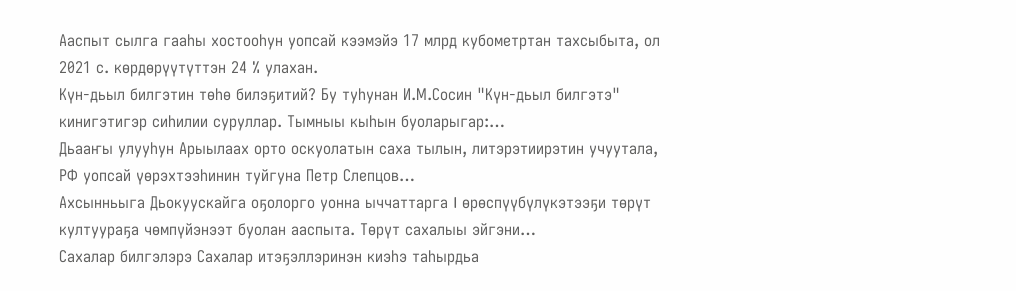Ааспыт сылга гааһы хостооһун уопсай кээмэйэ 17 млрд кубометртан тахсыбыта, ол 2021 с. көрдөрүүтүттэн 24 % улахан.
Күн-дьыл билгэтин төһө билэҕитий? Бу туһунан И.М.Сосин "Күн-дьыл билгэтэ" кинигэтигэр сиһилии суруллар. Тымныы кыһын буоларыгар:…
Дьааҥы улууһун Арыылаах орто оскуолатын саха тылын, литэрэтиирэтин учуутала, РФ уопсай үөрэхтээһинин туйгуна Петр Слепцов…
Ахсынньыга Дьокуускайга оҕолорго уонна ыччаттарга I өрөспүүбүлүкэтээҕи төрүт култуураҕа чөмпүйэнээт буолан ааспыта. Төрүт сахалыы эйгэни…
Сахалар билгэлэрэ Сахалар итэҕэллэринэн киэһэ таһырдьа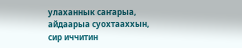улаханнык саҥарыа, айдаарыа суохтааххын, сир иччитин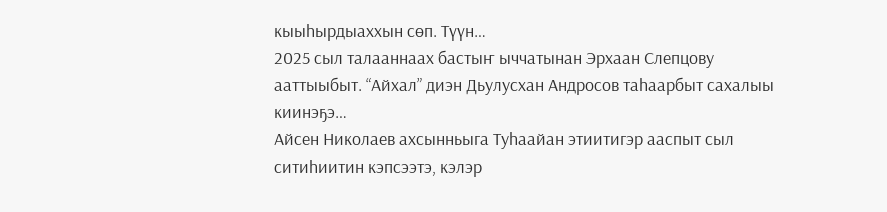кыыһырдыаххын сөп. Түүн…
2025 сыл талааннаах бастыҥ ыччатынан Эрхаан Слепцову ааттыыбыт. “Айхал” диэн Дьулусхан Андросов таһаарбыт сахалыы киинэҕэ…
Айсен Николаев ахсынньыга Туһаайан этиитигэр ааспыт сыл ситиһиитин кэпсээтэ, кэлэр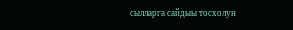сылларга сайдыы тосхолун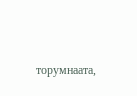торумнаата,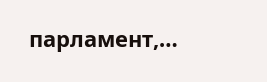парламент,…